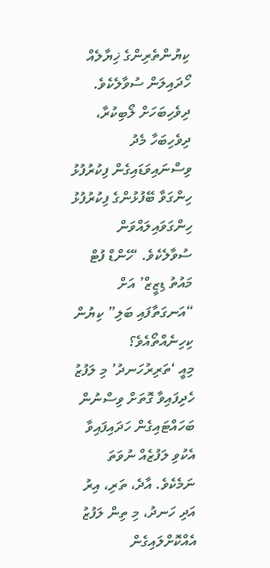ކިޔުންތެރިންގެ ޚިޔާލެއް ހޯދައިލަން ސުވާލެކެވެ. ދިވެހިބަހަށް ލޯބިކުރާ، ދިވެހިބަހާ މެދު ވިސްނައިވަޑައިގެން ފިކުރުފުޅު ހިންގަވާ ބޭފުޅުންގެ ފިކުރުފުޅު ހިންގަވައިލައްވަން ސުވާލެކެވެ. ‘ހޭންޑް ފުޓް މައުތު ޑިޒީޒް’ އަށް “އަނގަތާފައި ބަލި” ކިޔުން ކިހިނެއްތޯއެވެ؟
މިއީ ‘ތަރިރުހަނދު’ މި ލަފުޒު ހެދިފައިވާ ގޮތަށް ވިސްނުން ބަހައްޓައިގެން ހަދައިފައިވާ އެކުވި ލަފުޒެއް ނުވަތަ ނަމެކެވެ. އާދެ، ތަރި، އިރު އަދި ހަނދު، މި ތިން ލަފުޒު އެއްކޮށްލައިގެން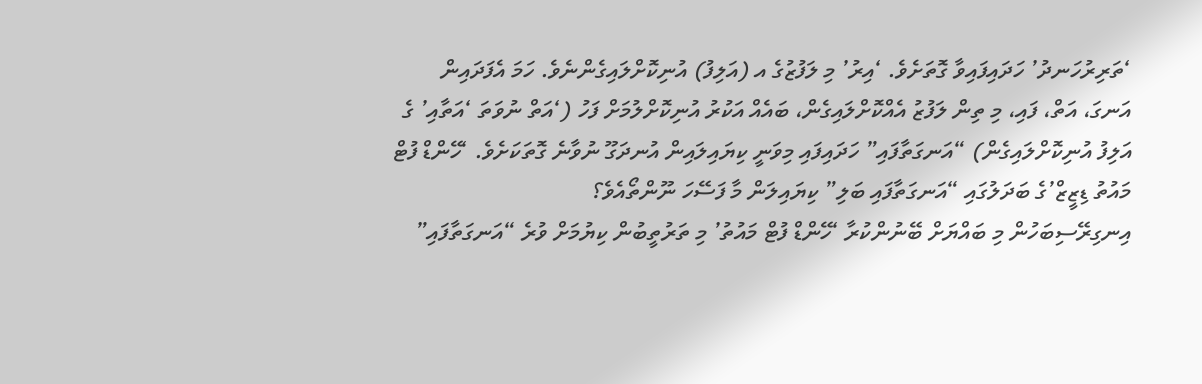‘ތަރިރުހަނދު’ ހަދައިފައިވާ ގޮތަށެވެ. ‘އިރު’ މި ލަފުޒުގެ އ (އަލިފު) އުނިކޮށްލައިގެންނެވެ. ހަމަ އެފަދައިން އަނގަ، އަތް، ފައި، މި ތިން ލަފުޒު އެއްކޮށްލައިގެން، ބައެއް އަކުރު އުނިކޮށްލުމަށް ފަހު (‘އަތް ނުވަތަ ‘އަތާއި’ ގެ އަލިފު އުނިކޮށްލައިގެން) “އަނގަތާފައި” ހަދައިފައި މިވަނީ ކިޔައިލައިން އުނދަގޫ ނުވާނެ ގޮތަކަށެވެ. ‘ހޭންޑް ފުޓް މައުތު ޑިޒީޒް’ގެ ބަދަލުގައި “އަނގަތާފައި ބަލި” ކިޔައިލަން މާ ފަސޭހަ ނޫންތޯއެވެ؟
އިނގިރޭސިބަހުން މި ބައްޔަށް ބޭނުންކުރާ ‘ހޭންޑް ފުޓް މައުތު’ މި ތަރުތީބުން ކިޔުމަށް ވުރެ “އަނގަތާފައި”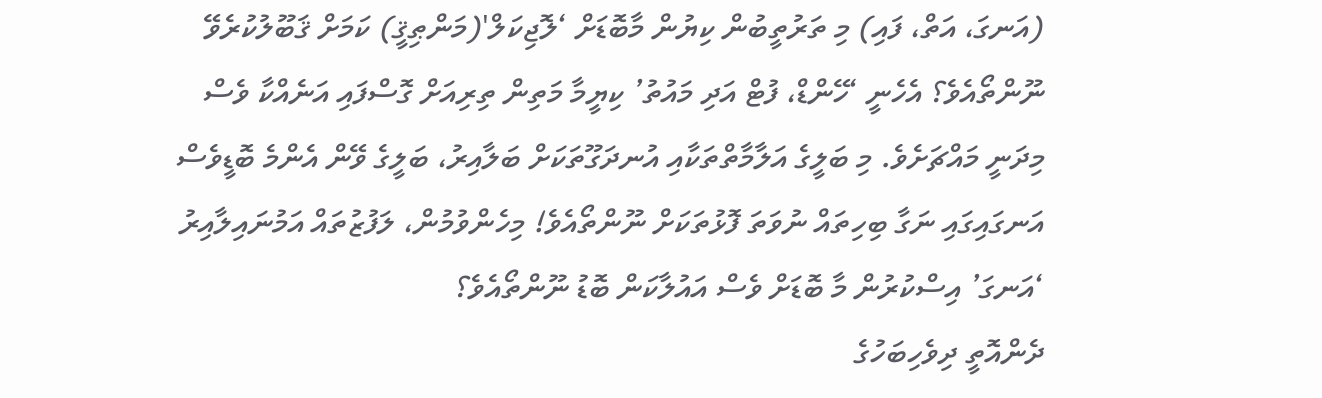(އަނގަ، އަތް، ފައި) މި ތަރުތީބުން ކިޔުން މާބޮޑަށް ‘ލޮޖިކަލް'(މަންޠިޤީ) ކަމަށް ޤަބޫލުކުރެވޭ ނޫންތޯއެވެ؟ އެހެނީ ‘ހޭންޑް، ފުޓް އަދި މައުތު’ ކިޔީމާ މަތިން ތިރިއަށް ގޮސްފައި އަނެއްކާ ވެސް މިދަނީ މައްޗަށެވެ. މި ބަލީގެ އަލާމާތްތަކާއި އުނދަގޫތަކަށް ބަލާއިރު، ބަލީގެ ވޭން އެންމެ ބޮޑީވެސް އަނގައިގައި ނަގާ ބިހިތައް ނުވަތަ ފޮޅުތަކަށް ނޫންތޯއެވެ! މިހެންވުމުން، ލަފުޒުތައް އަމުނައިލާއިރު ‘އަނގަ’ އިސްކުރުން މާ ބޮޑަށް ވެސް އައުލާކަން ބޮޑު ނޫންތޯއެވެ؟
ދެންއޮތީ ދިވެހިބަހުގެ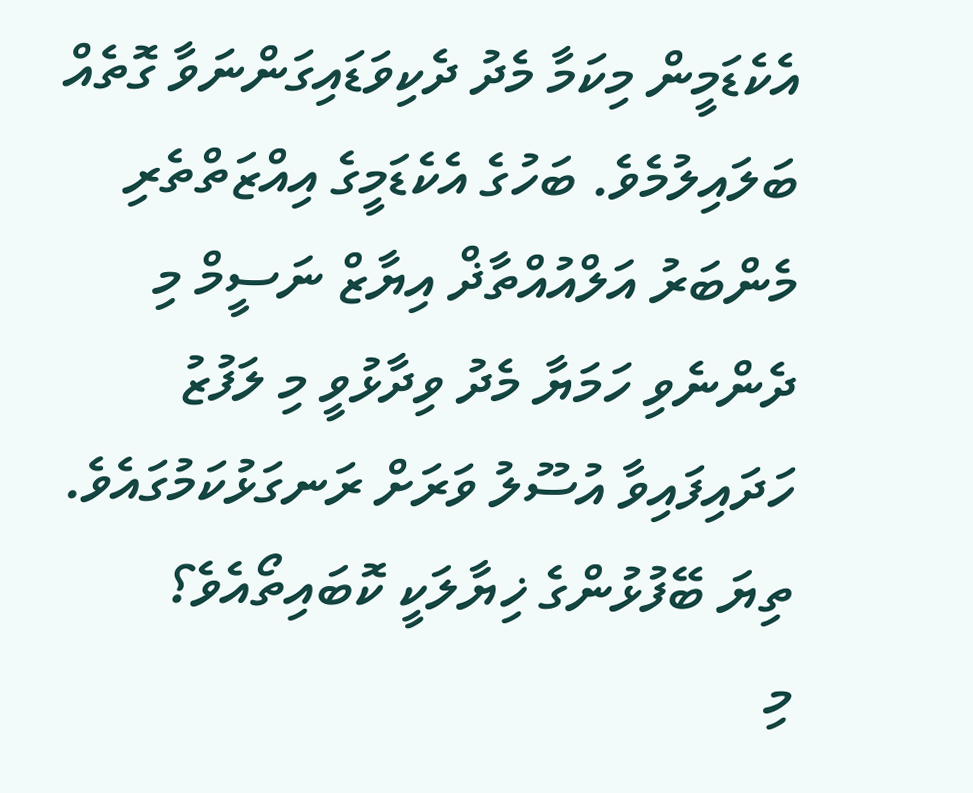އެކެޑަމީން މިކަމާ މެދު ދެކިވަޑައިގަންނަވާ ގޮތެއް ބަލައިލުމެވެ. ބަހުގެ އެކެޑަމީގެ އިއްޒަތްތެރި މެންބަރު އަލްއުއްތާޛް އިޔާޒް ނަސީމް މި ދެންނެވި ހަމަޔާ މެދު ވިދާޅުވީ މި ލަފުޒު ހަދައިފައިވާ އުސޫލު ވަރަށް ރަނގަޅުކަމުގައެވެ. ތިޔަ ބޭފުޅުންގެ ޚިޔާލަކީ ކޮބައިތޯއެވެ؟
މި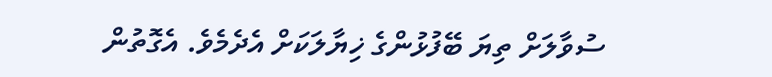ސުވާލަށް ތިޔަ ބޭފުޅުންގެ ޚިޔާލަކަށް އެދެމެވެ. އެގޮތުން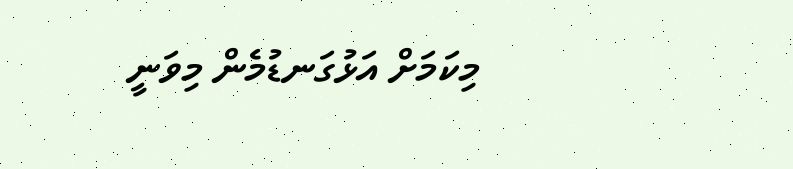މިކަމަށް އަޅުގަނޑުމެން މިވަނީ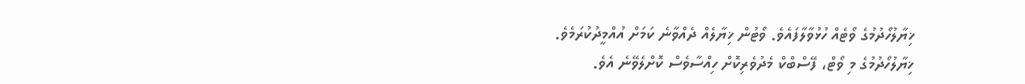ޚިޔާލުހޯދުމުގެ ވޯޓެއް ހުޅުވާލާފައެވެ. ވޯޓުން ޚިޔާލެއް ދެއްވާނެ ކަމަށް އުއްމީދުކުރަމެވެ.
ޚިޔާލުހޯދުމުގެ މި ވޯޓް، ފޭސްބްކް މެދުވެރިކޮށް ހިއްސާވެސް ކޮށްލެވޭނެ އެވެ.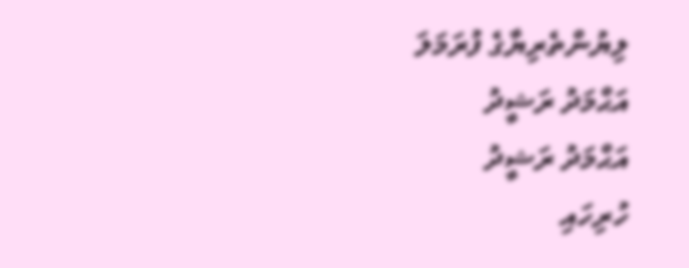ލިޔުންތެރިޔާގެ ފުރަމަލަ
އަޙްމަދު ރަޝީދު
އަޙްމަދު ރަޝީދު
ހުރިހައި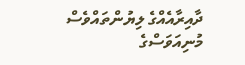ދާއިރާއެއްގެ ލިޔުންތައްވެސް މުނިއަވަސްގެ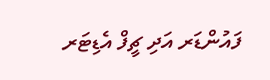ފައުންޑަރ އަދި ޗީފް އެޑިޓަރ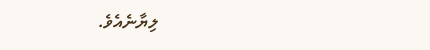ލިޔާނެއެވެ.